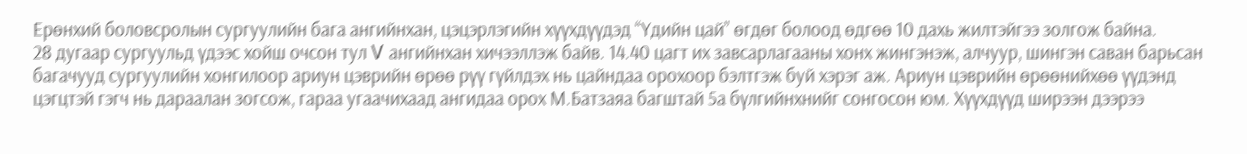Ерөнхий боловсролын сургуулийн бага ангийнхан, цэцэрлэгийн хүүхдүүдэд “Үдийн цай” өгдөг болоод өдгөө 10 дахь жилтэйгээ золгож байна.
28 дугаар сургуульд үдээс хойш очсон тул V ангийнхан хичээллэж байв. 14.40 цагт их завсарлагааны хонх жингэнэж, алчуур, шингэн саван барьсан багачууд сургуулийн хонгилоор ариун цэврийн өрөө рүү гүйлдэх нь цайндаа орохоор бэлтгэж буй хэрэг аж. Ариун цэврийн өрөөнийхөө үүдэнд цэгцтэй гэгч нь дараалан зогсож, гараа угаачихаад ангидаа орох М.Батзаяа багштай 5а бүлгийнхнийг сонгосон юм. Хүүхдүүд ширээн дээрээ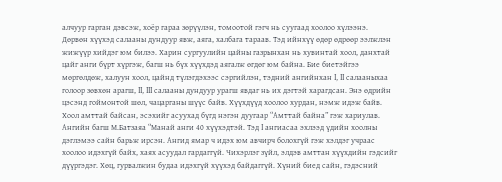алчуур гарган дэвсэж, хоёр гараа зөрүүлэн, томоотой гэгч нь суугаад хоолоо хүлээнэ.
Дөрвөн хүүхэд салааны дундуур явж, аяга, халбага тараав. Тэд ийнхүү өдөр өдрөөр ээлжлэн жижүүр хийдэг юм билээ. Харин сургуулийн цайны газрынхан нь хувинтай хоол, данхтай цайг анги бүрт хүргэж, багш нь бүх хүүхдэд аягалж өгдөг юм байна. Бие биетэйгээ мөргөлдөж, халуун хоол, цайнд түлэгдэхээс сэргийлэн, тэдний ангийнхан I, II салааныхаа голоор зөвхөн арагш, II, III салааны дундуур урагш явдаг нь их дэгтэй харагдсан. Энэ өдрийн цэсэнд гоймонтой шөл, чацарганы шүүс байв. Хүүхдүүд хоолоо хурдан, нэмж идэж байв. Хоол амттай байсан, эсэхийг асуухад бүгд нэгэн дуугаар “Амттай байна” гэж хариулав.
Ангийн багш М.Батзаяа “Манай анги 40 хүүхэдтэй. Тэд I ангиасаа эхлээд үдийн хоолны дэглэмээ сайн барьж ирсэн. Ангид ямар ч идэх юм авчирч болохгүй гэж хэлдэг учраас хоолоо идэхгүй байх, хаях асуудал гардаггүй. Чихэрлэг зүйл, элдэв амттан хүүхдийн гэдсийг дүүргэдэг. Хөц, гурвалжин будаа идэхгүй хүүхэд байдаггүй. Хүний биед сайн, гэдэсний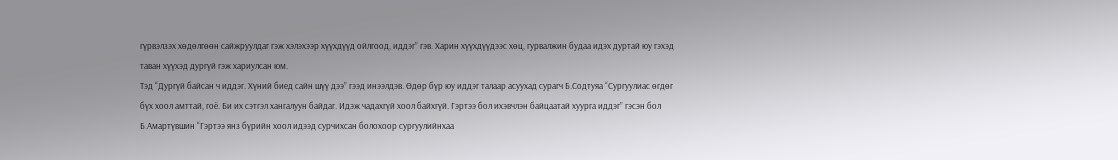гүрвэлзэх хөдөлгөөн сайжруулдаг гэж хэлэхээр хүүхдүүд ойлгоод, иддэг” гэв. Харин хүүхдүүдээс хөц, гурвалжин будаа идэх дуртай юу гэхэд таван хүүхэд дургүй гэж хариулсан юм.
Тэд “Дургүй байсан ч иддэг. Хүний биед сайн шүү дээ” гээд инээлдэв. Өдөр бүр юу иддэг талаар асуухад сурагч Б.Содтуяа “Сургуулиас өгдөг бүх хоол амттай, гоё. Би их сэтгэл хангалуун байдаг. Идэж чадахгүй хоол байхгүй. Гэртээ бол ихэвчлэн байцаатай хуурга иддэг” гэсэн бол Б.Амартүвшин “Гэртээ янз бүрийн хоол идээд сурчихсан болохоор сургуулийнхаа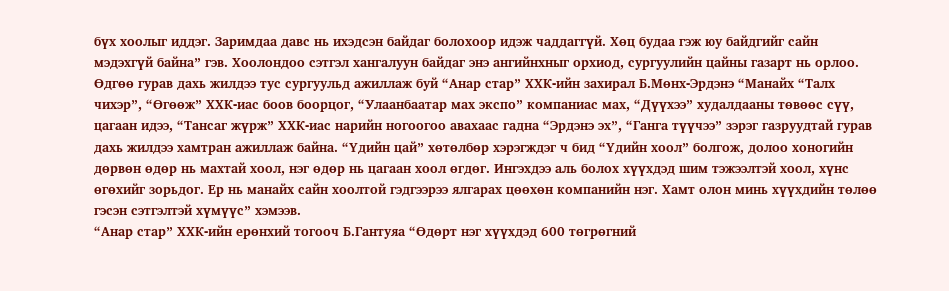бүх хоолыг иддэг. Заримдаа давс нь ихэдсэн байдаг болохоор идэж чаддаггүй. Хөц будаа гэж юу байдгийг сайн мэдэхгүй байна” гэв. Хоолондоо сэтгэл хангалуун байдаг энэ ангийнхныг орхиод, сургуулийн цайны газарт нь орлоо.
Өдгөө гурав дахь жилдээ тус сургуульд ажиллаж буй “Анар стар” ХХК-ийн захирал Б.Мөнх-Эрдэнэ “Манайх “Талх чихэр”, “Өгөөж” ХХК-иас боов боорцог, “Улаанбаатар мах экспо” компаниас мах, “Дүүхээ” худалдааны төвөөс сүү, цагаан идээ, “Тансаг жүрж” ХХК-иас нарийн ногоогоо авахаас гадна “Эрдэнэ эх”, “Ганга түүчээ” зэрэг газруудтай гурав дахь жилдээ хамтран ажиллаж байна. “Үдийн цай” хөтөлбөр хэрэгждэг ч бид “Үдийн хоол” болгож, долоо хоногийн дөрвөн өдөр нь махтай хоол, нэг өдөр нь цагаан хоол өгдөг. Ингэхдээ аль болох хүүхдэд шим тэжээлтэй хоол, хүнс өгөхийг зорьдог. Ер нь манайх сайн хоолтой гэдгээрээ ялгарах цөөхөн компанийн нэг. Хамт олон минь хүүхдийн төлөө гэсэн сэтгэлтэй хүмүүс” хэмээв.
“Анар стар” ХХК-ийн ерөнхий тогооч Б.Гантуяа “Өдөрт нэг хүүхдэд 600 төгрөгний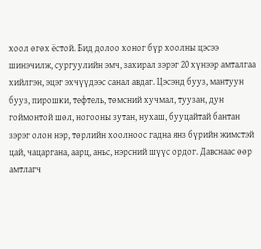хоол өгөх ёстой. Бид долоо хоног бүр хоолны цэсээ шинэчилж, сургуулийн эмч, захирал зэрэг 20 хүнээр амталгаа хийлгэн, эцэг эхчүүдээс санал авдаг. Цэсэнд бууз, мантуун бууз, пирошки, тефтель, төмсний хучмал, туузан, дун гоймонтой шөл, ногооны зутан, нухаш, бууцайтай бантан зэрэг олон нэр, төрлийн хоолноос гадна янз бүрийн жимстэй цай, чацаргана, аарц, аньс, нэрсний шүүс ордог. Давснаас өөр амтлагч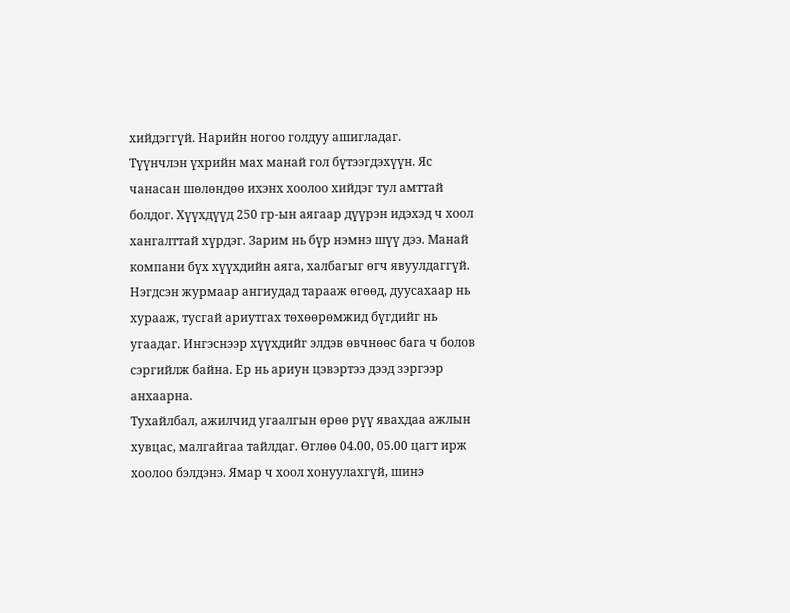хийдэггүй. Нарийн ногоо голдуу ашигладаг.
Түүнчлэн үхрийн мах манай гол бүтээгдэхүүн. Яс чанасан шөлөндөө ихэнх хоолоо хийдэг тул амттай болдог. Хүүхдүүд 250 гр-ын аягаар дүүрэн идэхэд ч хоол хангалттай хүрдэг. Зарим нь бүр нэмнэ шүү дээ. Манай компани бүх хүүхдийн аяга, халбагыг өгч явуулдаггүй. Нэгдсэн журмаар ангиудад тарааж өгөөд, дуусахаар нь хурааж, тусгай ариутгах төхөөрөмжид бүгдийг нь угаадаг. Ингэснээр хүүхдийг элдэв өвчнөөс бага ч болов сэргийлж байна. Ер нь ариун цэвэртээ дээд зэргээр анхаарна.
Тухайлбал, ажилчид угаалгын өрөө рүү явахдаа ажлын хувцас, малгайгаа тайлдаг. Өглөө 04.00, 05.00 цагт ирж хоолоо бэлдэнэ. Ямар ч хоол хонуулахгүй, шинэ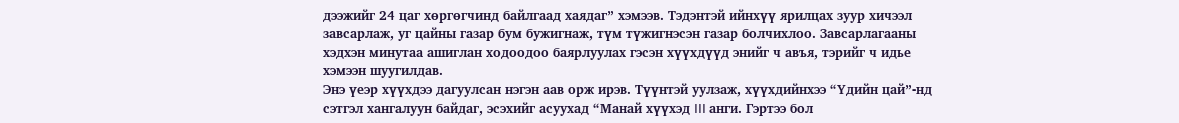дээжийг 24 цаг хөргөгчинд байлгаад хаядаг” хэмээв. Тэдэнтэй ийнхүү ярилцах зуур хичээл завсарлаж, уг цайны газар бум бужигнаж, түм түжигнэсэн газар болчихлоо. Завсарлагааны хэдхэн минутаа ашиглан ходоодоо баярлуулах гэсэн хүүхдүүд энийг ч авъя, тэрийг ч идье хэмээн шуугилдав.
Энэ үеэр хүүхдээ дагуулсан нэгэн аав орж ирэв. Түүнтэй уулзаж, хүүхдийнхээ “Үдийн цай”-нд сэтгэл хангалуун байдаг, эсэхийг асуухад “Манай хүүхэд III анги. Гэртээ бол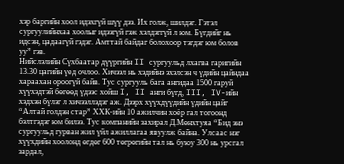хэр баргийн хоол идэхгүй шүү дээ. Их голж, шилдэг. Гэтэл сургуулийнхаа хоолыг идээгүй гэж хэлдэггүй л юм. Бүгдийг нь идсэн, цадаагүй гэдэг. Амттай байдаг болохоор тэгдэг юм болов уу” гэв.
Нийслэлийн Сүхбаатар дүүргийн II сургуульд лхагва гаригийн 13.30 цагийн үед очлоо. Хичээл нь хэдийнэ эхэлсэн ч үдийн цайндаа хараахан ороогүй байв. Тус сургууль бага ангидаа 1500 гаруй хүүхэдтэй бөгөөд үдээс хойш I, II анги бүгд, III, IV-ийн хэдхэн бүлэг л хичээллэдэг аж. Дээрх хүүхдүүдийн үдийн цайг “Алтай голдэн стар” ХХК-ийн 10 ажилчин хоёр гал тогоонд бэлтгэдэг юм билээ. Тус компанийн захирал Д.Мөнхтуяа “Бид энэ сургуульд гурван жил үйл ажиллагаа явуулж байна. Улсаас нэг хүүхдийн хоолонд өгдөг 600 төгрөгийн тал нь буюу 300 нь урсгал зардал,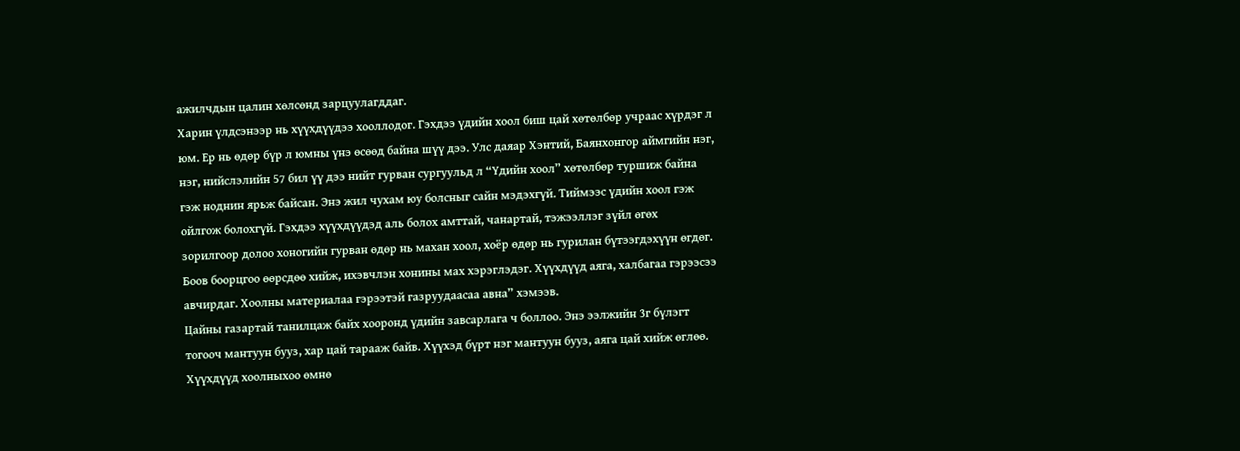ажилчдын цалин хөлсөнд зарцуулагддаг.
Харин үлдсэнээр нь хүүхдүүдээ хооллодог. Гэхдээ үдийн хоол биш цай хөтөлбөр учраас хүрдэг л юм. Ер нь өдөр бүр л юмны үнэ өсөөд байна шүү дээ. Улс даяар Хэнтий, Баянхонгор аймгийн нэг, нэг, нийслэлийн 57 бил үү дээ нийт гурван сургуульд л “Үдийн хоол” хөтөлбөр туршиж байна гэж ноднин ярьж байсан. Энэ жил чухам юу болсныг сайн мэдэхгүй. Тиймээс үдийн хоол гэж ойлгож болохгүй. Гэхдээ хүүхдүүдэд аль болох амттай, чанартай, тэжээллэг зүйл өгөх зорилгоор долоо хоногийн гурван өдөр нь махан хоол, хоёр өдөр нь гурилан бүтээгдэхүүн өгдөг. Боов боорцгоо өөрсдөө хийж, ихэвчлэн хонины мах хэрэглэдэг. Хүүхдүүд аяга, халбагаа гэрээсээ авчирдаг. Хоолны материалаа гэрээтэй газруудаасаа авна” хэмээв.
Цайны газартай танилцаж байх хооронд үдийн завсарлага ч боллоо. Энэ ээлжийн 3г бүлэгт тогооч мантуун бууз, хар цай тарааж байв. Хүүхэд бүрт нэг мантуун бууз, аяга цай хийж өглөө. Хүүхдүүд хоолныхоо өмнө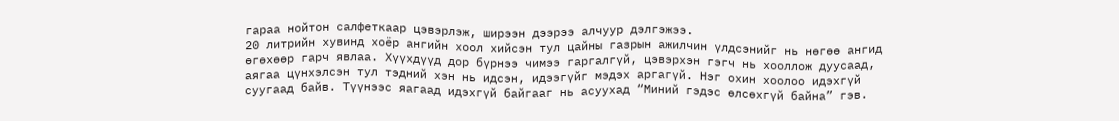гараа нойтон салфеткаар цэвэрлэж, ширээн дээрээ алчуур дэлгэжээ.
20 литрийн хувинд хоёр ангийн хоол хийсэн тул цайны газрын ажилчин үлдсэнийг нь нөгөө ангид өгөхөөр гарч явлаа. Хүүхдүүд дор бүрнээ чимээ гаргалгүй, цэвэрхэн гэгч нь хооллож дуусаад, аягаа цүнхэлсэн тул тэдний хэн нь идсэн, идээгүйг мэдэх аргагүй. Нэг охин хоолоо идэхгүй суугаад байв. Түүнээс яагаад идэхгүй байгааг нь асуухад “Миний гэдэс өлсөхгүй байна” гэв.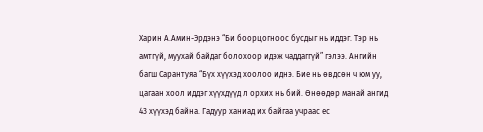Харин А.Амин-Эрдэнэ “Би боорцогноос бусдыг нь иддэг. Тэр нь амтгүй, муухай байдаг болохоор идэж чаддаггүй” гэлээ. Ангийн багш Сарантуяа “Бүх хүүхэд хоолоо иднэ. Бие нь өвдсөн ч юм уу, цагаан хоол иддэг хүүхдүүд л орхих нь бий. Өнөөдөр манай ангид 43 хүүхэд байна. Гадуур ханиад их байгаа учраас ес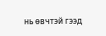нь өвчтэй гээд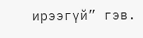ирээгүй” гэв.